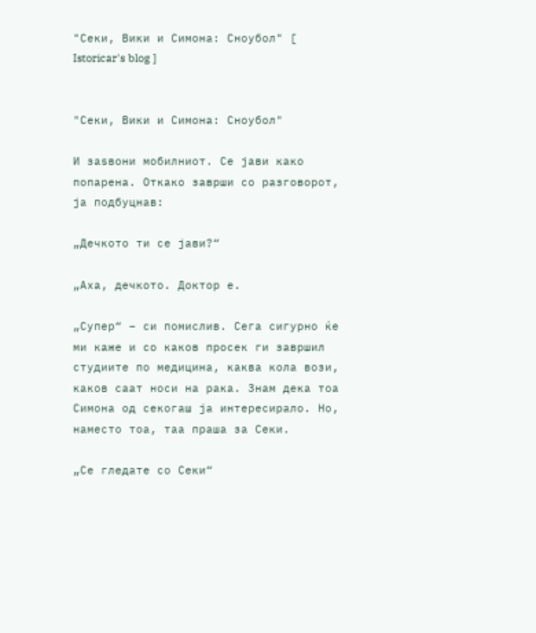"Секи, Вики и Симона: Сноубол" [ Istoricar's blog ]


"Секи, Вики и Симона: Сноубол"

И заѕвони мобилниот. Се јави како попарена. Откако заврши со разговорот, ја подбуцнав:

„Дечкото ти се јави?“

„Аха, дечкото. Доктор е.

„Супер“ – си помислив. Сега сигурно ќе ми каже и со каков просек ги завршил студиите по медицина, каква кола вози, каков саат носи на рака. Знам дека тоа Симона од секогаш ја интересирало. Но, наместо тоа, таа праша за Секи.

„Се гледате со Секи“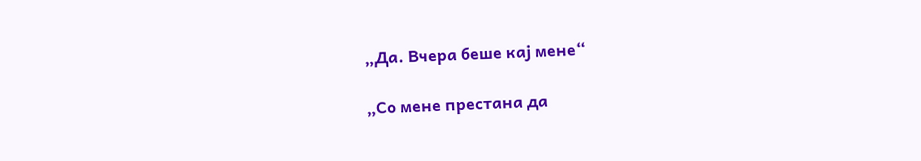„Да. Вчера беше кај мене“

„Со мене престана да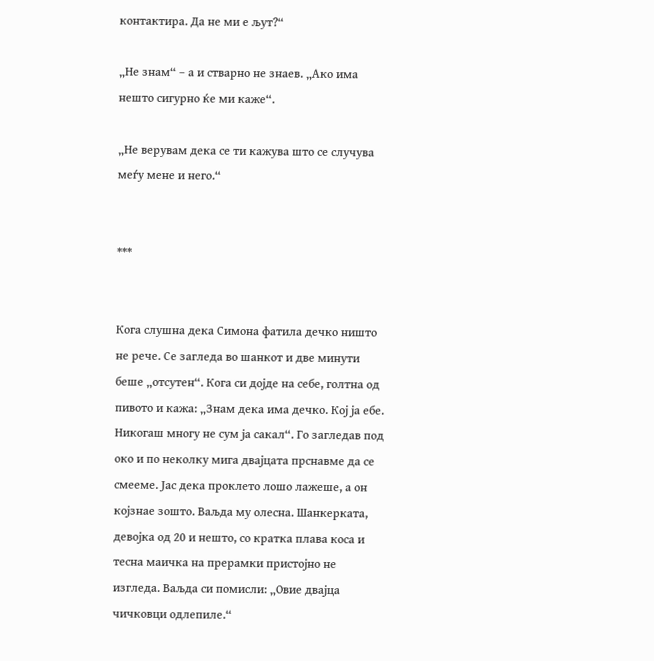контактира. Да не ми е љут?“

„Не знам“ – а и стварно не знаев. „Ако има нешто сигурно ќе ми каже“.

„Не верувам дека се ти кажува што се случува меѓу мене и него.“


***


Кога слушна дека Симона фатила дечко ништо не рече. Се загледа во шанкот и две минути беше „отсутен“. Кога си дојде на себе, голтна од пивото и кажа: „Знам дека има дечко. Кој ја ебе. Никогаш многу не сум ја сакал“. Го загледав под око и по неколку мига двајцата прснавме да се смееме. Јас дека проклето лошо лажеше, а он којзнае зошто. Ваљда му олесна. Шанкерката, девојка од 20 и нешто, со кратка плава коса и тесна маичка на прерамки пристојно не изгледа. Ваљда си помисли: „Овие двајца чичковци одлепиле.“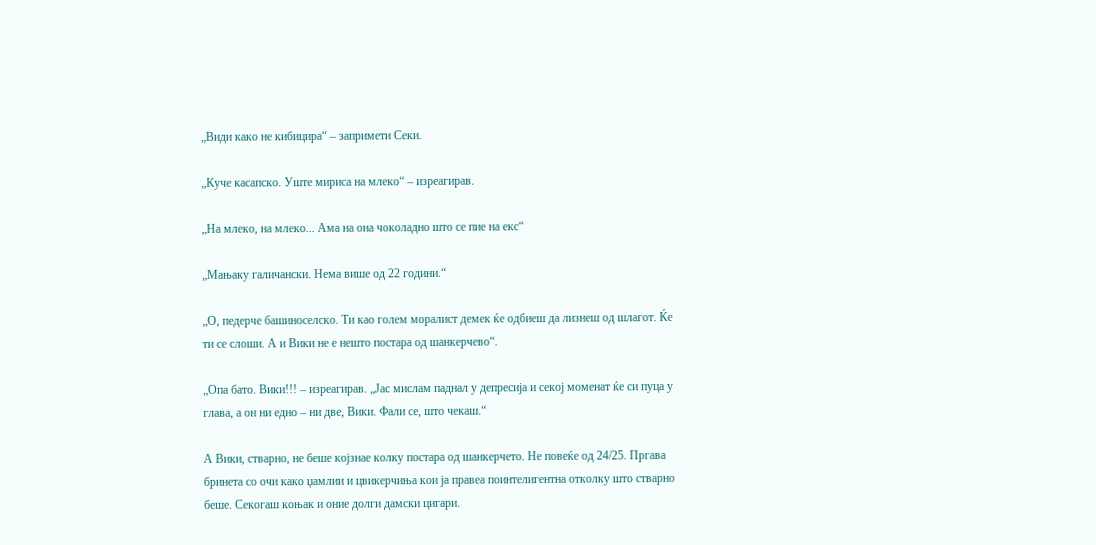„Види како не кибицира“ – запримети Секи.

„Куче касапско. Уште мириса на млеко“ – изреагирав.

„На млеко, на млеко... Ама на она чоколадно што се пие на екс“

„Мањаку галичански. Нема више од 22 години.“

„О, педерче башиноселско. Ти као голем моралист демек ќе одбиеш да лизнеш од шлагот. Ќе ти се слоши. А и Вики не е нешто постара од шанкерчево“.

„Опа бато. Вики!!! – изреагирав. „Јас мислам паднал у депресија и секој моменат ќе си пуца у глава, а он ни едно – ни две, Вики. Фали се, што чекаш.“

А Вики, стварно, не беше којзнае колку постара од шанкерчето. Не повеќе од 24/25. Пргава бринета со очи како џамлии и цвикерчиња кои ја правеа поинтелигентна отколку што стварно беше. Секогаш коњак и оние долги дамски цигари.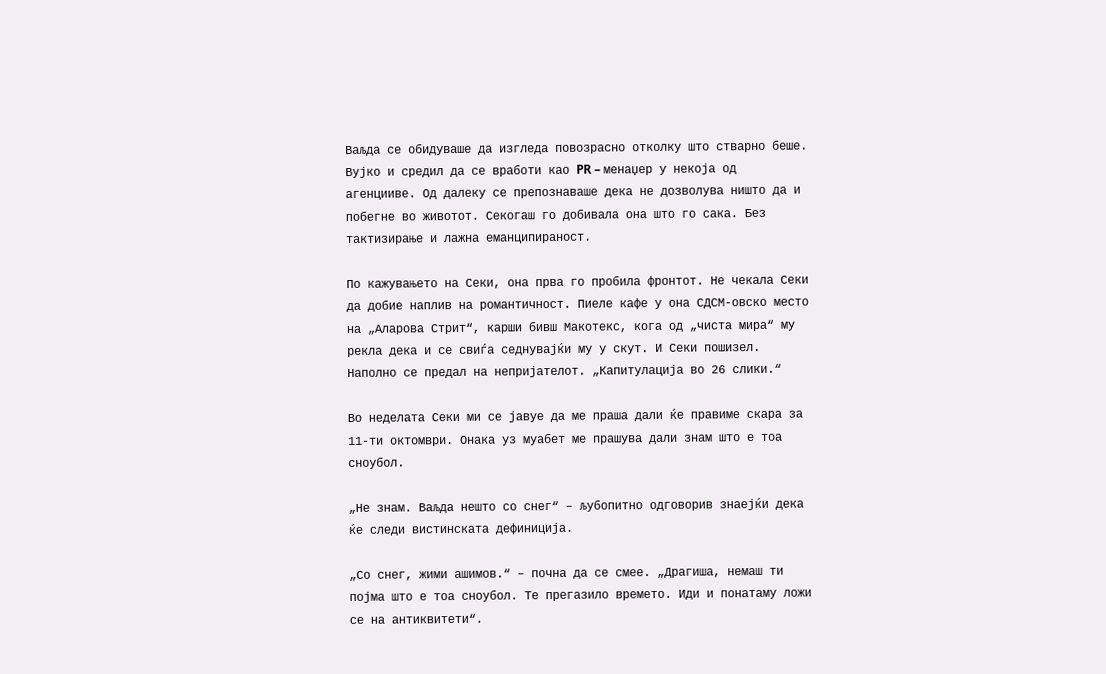Ваљда се обидуваше да изгледа повозрасно отколку што стварно беше. Вујко и средил да се вработи као PR – менаџер у некоја од агенцииве. Од далеку се препознаваше дека не дозволува ништо да и побегне во животот. Секогаш го добивала она што го сака. Без тактизирање и лажна еманципираност.

По кажувањето на Секи, она прва го пробила фронтот. Не чекала Секи да добие наплив на романтичност. Пиеле кафе у она СДСМ-овско место на „Аларова Стрит“, карши бивш Макотекс, кога од „чиста мира“ му рекла дека и се свиѓа седнувајќи му у скут. И Секи пошизел. Наполно се предал на непријателот. „Капитулација во 26 слики.“

Во неделата Секи ми се јавуе да ме праша дали ќе правиме скара за 11-ти октомври. Онака уз муабет ме прашува дали знам што е тоа сноубол.

„Не знам. Ваљда нешто со снег“ – љубопитно одговорив знаејќи дека ќе следи вистинската дефиниција.

„Со снег, жими ашимов.“ – почна да се смее. „Драгиша, немаш ти појма што е тоа сноубол. Те прегазило времето. Иди и понатаму ложи се на антиквитети“.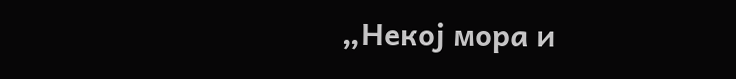„Некој мора и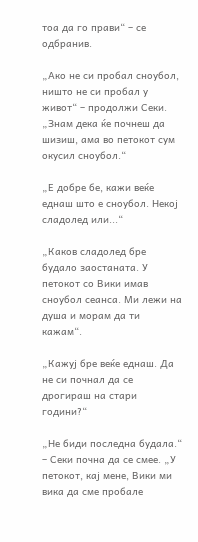тоа да го прави“ – се одбранив.

„Ако не си пробал сноубол, ништо не си пробал у живот“ – продолжи Секи. „Знам дека ќе почнеш да шизиш, ама во петокот сум окусил сноубол.“

„Е добре бе, кажи веќе еднаш што е сноубол. Некој сладолед или...“

„Каков сладолед бре будало заостаната. У петокот со Вики имав сноубол сеанса. Ми лежи на душа и морам да ти кажам“.

„Кажуј бре веќе еднаш. Да не си почнал да се дрогираш на стари години?“

„Не биди последна будала.“ – Секи почна да се смее. „У петокот, кај мене, Вики ми вика да сме пробале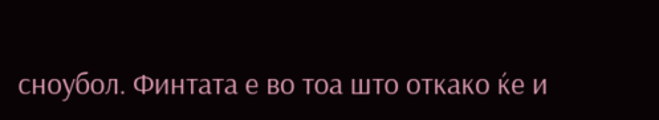сноубол. Финтата е во тоа што откако ќе и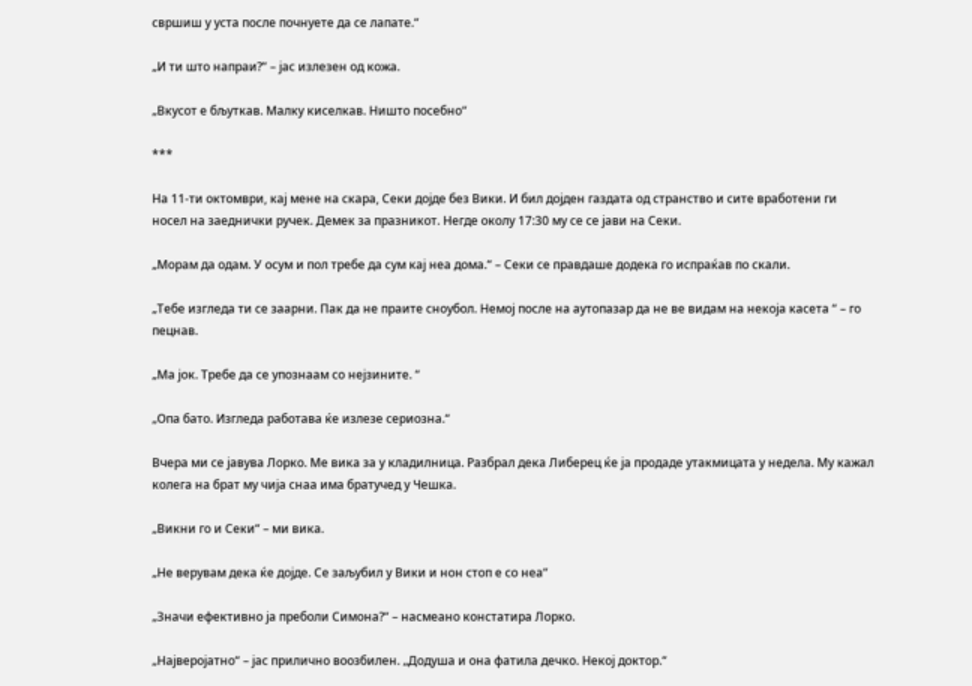свршиш у уста после почнуете да се лапате.“

„И ти што напраи?“ – јас излезен од кожа.

„Вкусот е бљуткав. Малку киселкав. Ништо посебно“

***

На 11-ти октомври, кај мене на скара, Секи дојде без Вики. И бил дојден газдата од странство и сите вработени ги носел на заеднички ручек. Демек за празникот. Негде околу 17:30 му се се јави на Секи.

„Морам да одам. У осум и пол требе да сум кај неа дома.“ – Секи се правдаше додека го испраќав по скали.

„Тебе изгледа ти се заарни. Пак да не праите сноубол. Немој после на аутопазар да не ве видам на некоја касета “ – го пецнав.

„Ма јок. Требе да се упознаам со нејзините. “

„Опа бато. Изгледа работава ќе излезе сериозна.“

Вчера ми се јавува Лорко. Ме вика за у кладилница. Разбрал дека Либерец ќе ја продаде утакмицата у недела. Му кажал колега на брат му чија снаа има братучед у Чешка.

„Викни го и Секи“ – ми вика.

„Не верувам дека ќе дојде. Се заљубил у Вики и нон стоп е со неа“

„Значи ефективно ја преболи Симона?“ – насмеано констатира Лорко.

„Најверојатно“ – јас прилично воозбилен. „Додуша и она фатила дечко. Некој доктор.“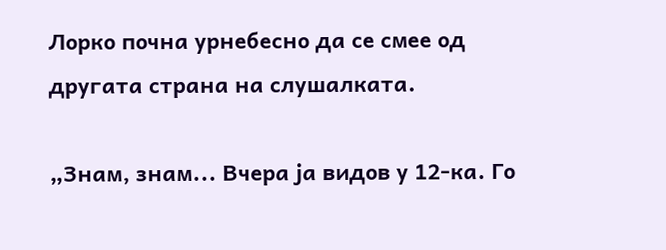Лорко почна урнебесно да се смее од другата страна на слушалката.

„Знам, знам... Вчера ја видов у 12-ка. Го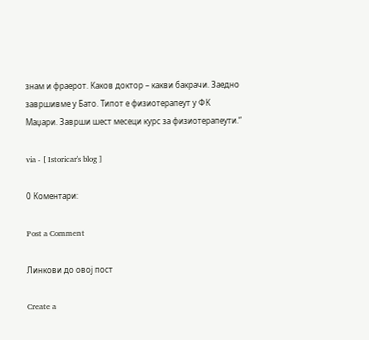знам и фраерот. Каков доктор – какви бакрачи. Заедно завршивме у Бато. Типот е физиотерапеут у ФК Маџари. Заврши шест месеци курс за физиотерапеути.“

via - [ Istoricar's blog ]

0 Коментари:

Post a Comment

Линкови до овој пост

Create a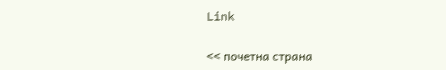Link

<< почетна страна